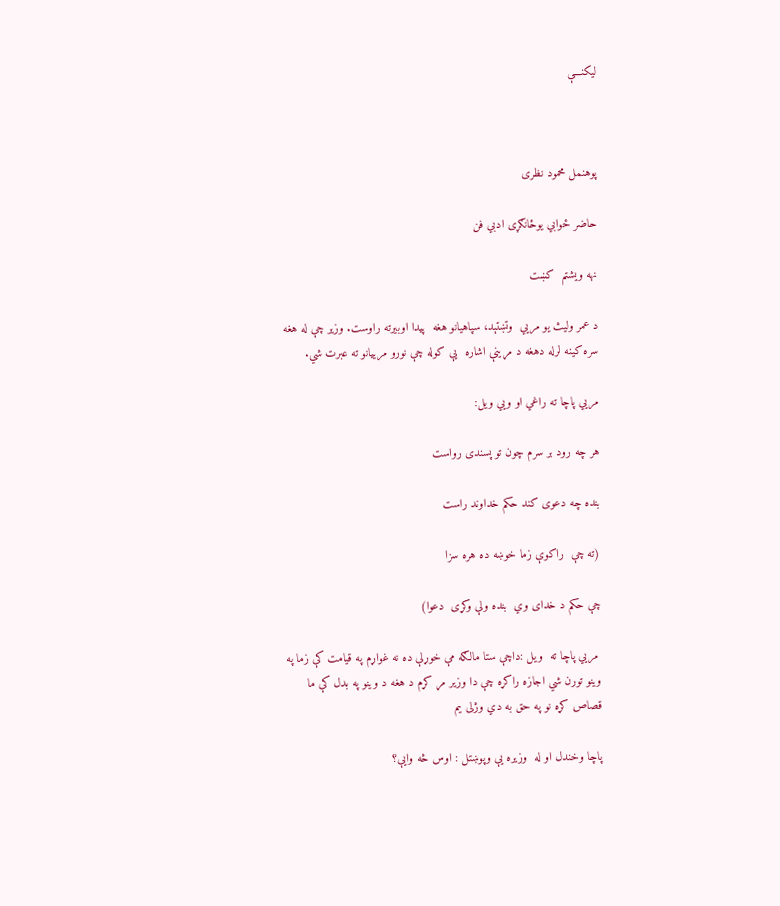ليكنـــې



پوهنمل محمود نظری

حاضر ځوابي يوځانګړی ادبي فن

نهه ويشتم  کښت

د عمر ولیث یو مریي  وتښتېد، سپاهیانو هغه  پيدا اوبیرته راوست. وزیر چې له هغه سره کینه لرله دهغه د مړینې اشاره  یې کوله چې نورو مرییانو ته عبرت شي.

مریي پاچا ته راغي او ویي ویل:

هر چه رود بر سرم چون تو پسندی رواست

بنده چه دعوی کند حکم خداوند راست

(ته چې  راکوې زما خوښه ده هره سزا

چې حکم د خدای وي  بنده ولې وکړی  دعوا)

 مریي پاچا ته  ویل :داچې ستا مالګه مې خوړلې ده نه غواړم په قیامت کې زما په وینو تورن شي اجازه راکړه چې دا وزیر مړ کړم د هغه د وینو په بدل کې ما قصاص کړه نو په حق به دي وژلی یم

پاچا وخندل او له  وزیره یې وپوښتل : اوس څه وایې؟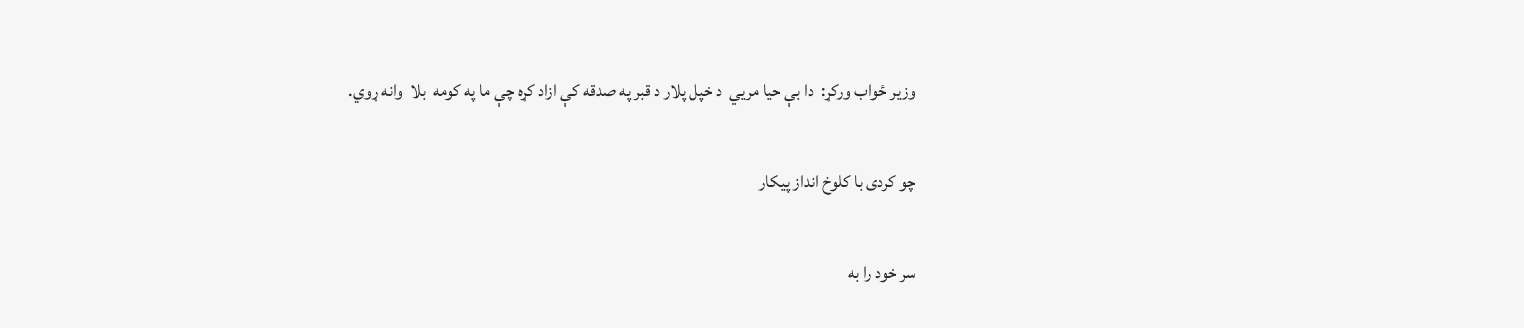وزیر ځواب ورکړ:  دا بې حیا مریي  د خپل پلار د قبر په صدقه کې ازاد کړه چې ما په کومه  بلا  وانه ړوي.

چو کردی با کلوخ انداز پیکار

سر خود را به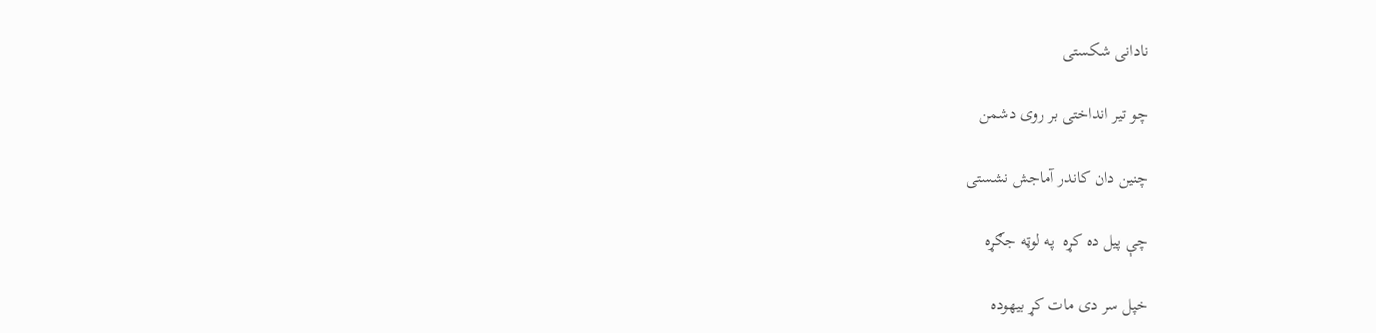نادانی شکستی

چو تیر انداختی بر روی دشمن

چنین دان کاندر آماجش نشستی

چې پيل ده کړه  په لوټه جګړه

خپل سر دی مات کړ بیهوده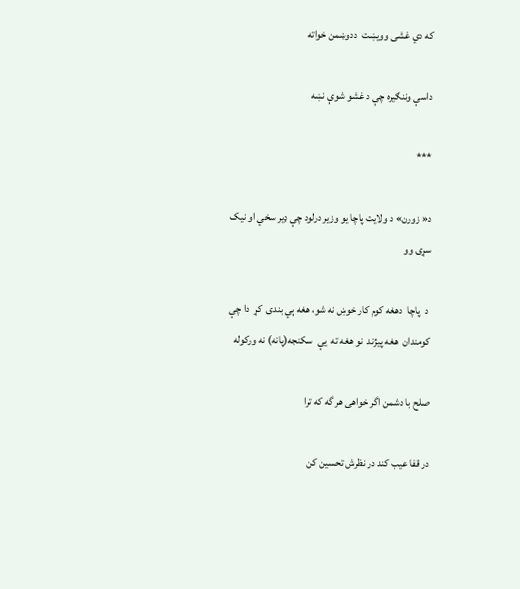که دي غشی وویښت  ددوښمن خواته

داسې وننګیره چې د غشو شوې نښه

***

د« زورن» د ولایت پاچا یو وزیر درلود چې ډیر سخي او نیک سړی وو

 د  پاچا  دهغه کوم کار خوښ نه شو، هغه ېي بندی  کړ  دا چې کومندان  هغه پيژند  نو هغه ته  یې  سکنجه(پانه) نه ورکوله

صلح با دشمن اگر خواهی هر گه که ترا

در قفا عیب کند در نظرش تحسین کن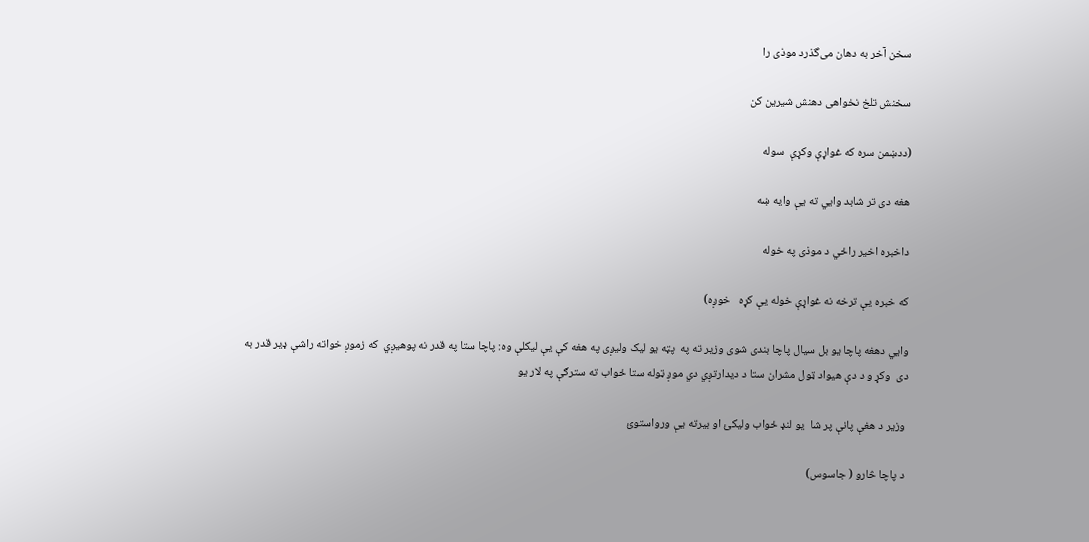سخن آخر به دهان می‌گذرد موذی را

سخنش تلخ نخواهی دهنش شیرین کن

(ددښمن سره که غواړې وکړې  سوله

هغه دی تر شابد وایي ته یې وایه ښه

داخبره اخیر راځي د موذی په خوله

که خبره یې ترخه نه غواړې خوله یې کړه   خوږه)

وایي دهغه پاچا یو بل سیال پاچا بندی شوی وزیر ته په  پټه یو لیک ولیږی په هغه کې يې لیکلې وه: پاچا ستا په قدر نه پوهیږي  که زموږ خواته راشې ډیر قدر به دی  وکړ و د دې هیواد ټول مشران ستا د دیدارتږي دي موږ ټوله ستا ځواب ته سترګې په لار یو

 وزیر د هغې پانې پر شا  یو لنډ ځواب ولیکئ او بیرته يې ورواستوئ

 د پاچا څارو ( جاسوس)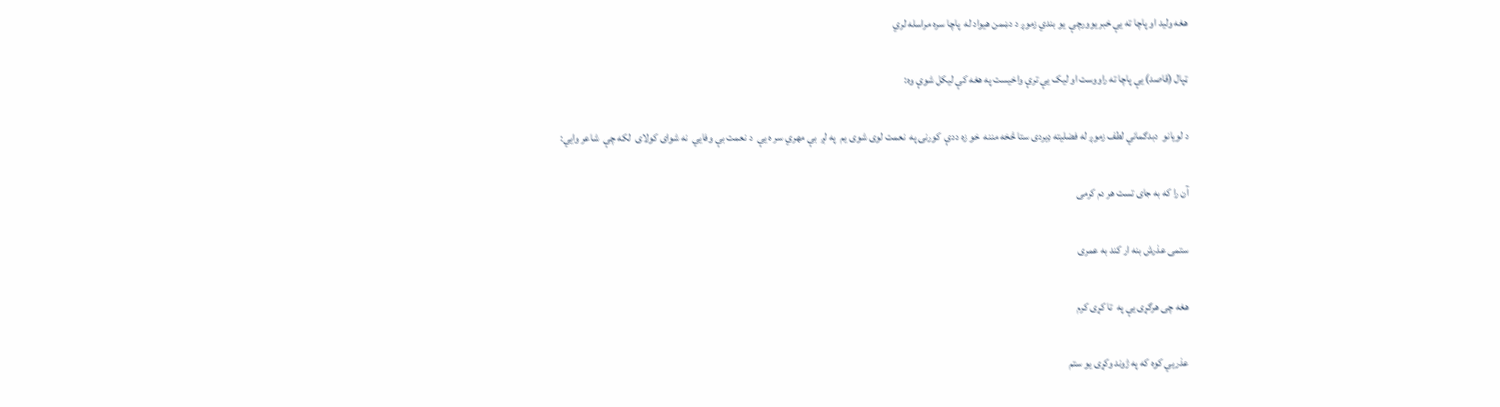هغه ولید او پاچا ته يې خبر یوورچې  یو بندي زموږ د دښمن هیواد له  پاچا سره مراسله لري

ټپال (قاصد) يې پاچا ته راووست او لیک یې ترې واخیست په هغه کې لیکل شوې وه:

د لویانو  دبدګماني لطف زموږ له فضلیته ډیردی ستا څخه مننه  خو زه ددې  کورنۍ په  نعمت لوی شوی یم  په لږ  بې مهري سر ه يې  د نعمت بې وفایي  نه شوای کولای  لکه چې  شاعر وايي:

آن را که به جای تست هر دم کرمی

ستمی عذرش بنه ار کند به عمری

هغه چی هرګړی يې په  تا کړی کرم

عذریي کوه که په ژوند وکړی یو ستم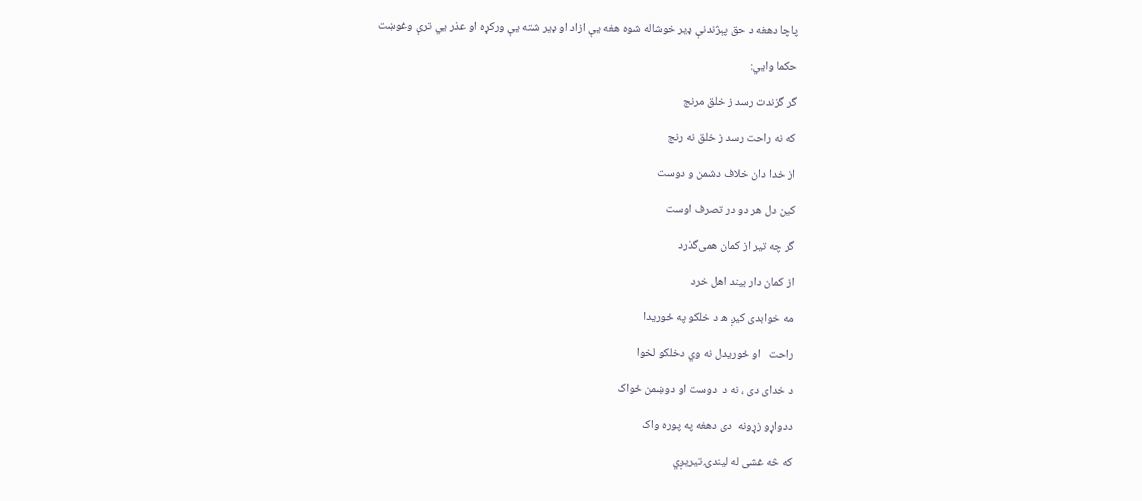پاچا دهغه د حق پېژندنې ډیر خوشاله شوه هغه يې ازاد او ډیر شته یې ورکړه او عذر یي ترې وغوښت

حکما وایي:

گر گزندت رسد ز خلق مرنج

که نه راحت رسد ز خلق نه رنج

از خدا دان خلاف دشمن و دوست

کین دل هر دو در تصرف اوست

گر چه تیر از کمان همی‌گذرد

از کمان دار بیند اهل خرد

مه خوابدی کیږ ه د خلکو په ځوریدا

راحت   او ځوریدل نه وي دخلکو لخوا

د خدای دی ، نه د  دوست او دوښمن ځواک

ددواړو زړونه  دی دهغه په پوره واک

که څه غشی له لیندۍ تیریږي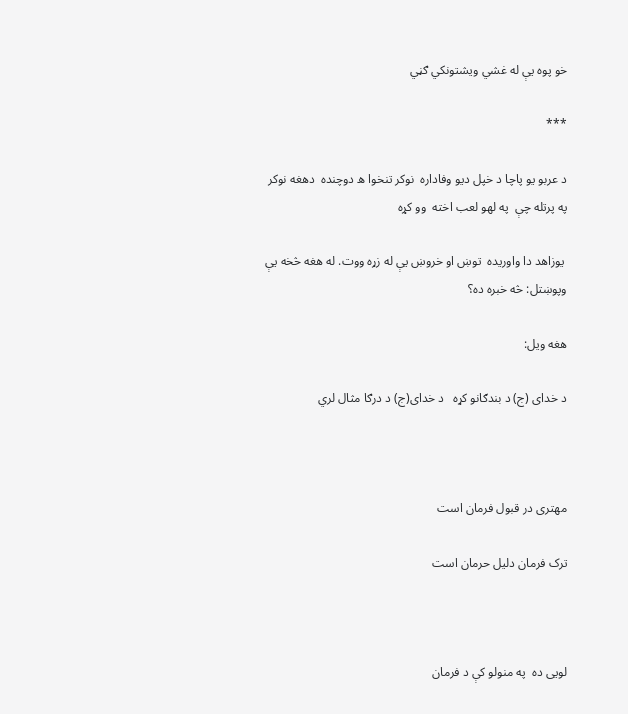خو پوه يې له غشي ویشتونکي ګڼي

***

د عربو یو پاچا د خپل دیو وفاداره  نوکر تنخوا ه دوچنده  دهغه نوکر په پرتله چې  په لهو لعب اخته  وو کړه

 یوزاهد دا واوریده  توښ او خروښ يې له زړه ووت. له هغه څخه یې وپوښتل: څه خبره ده؟

هغه ویل:

د خدای (ج) د بندګانو کړه   د خدای(ج) د درګا مثال لري



مهتری در قبول فرمان است

ترک فرمان دلیل حرمان است



لویی ده  په منولو کې د فرمان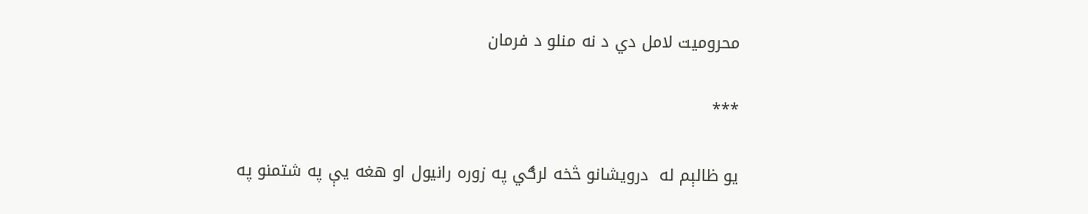محرومیت لامل دي د نه منلو د فرمان

***

یو ظالېم له  درویشانو څخه لرګي په زوره رانیول او هغه يې په شتمنو په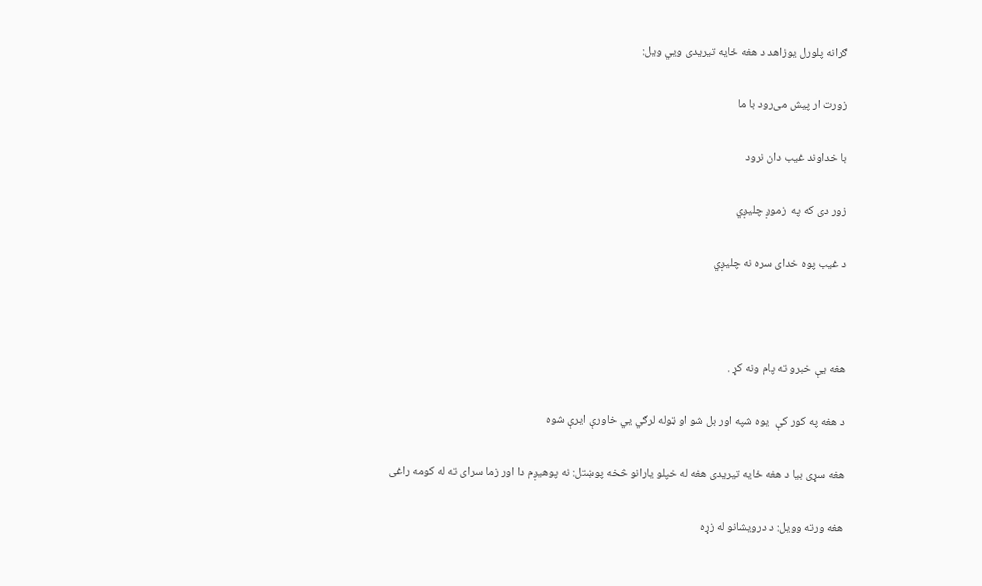ګرانه پلورل یوزاهد د هغه ځایه تیریدی ویي ویل:

زورت ار پیش می‌رود با ما

با خداوند غیب دان نرود

زور دی که په  زموږ چلیږي

د غیب پوه خدای سره نه چلیږي



هغه یې خبرو ته پام ونه کړ .

د هغه په کور کې  یوه شپه اور بل شو او ټوله لرګي يي خاورې ایرې شوه

هغه سړی بیا د هغه ځایه تیریدی هغه له خپلو یارانو څخه پوښتل: نه پوهیږم دا اور زما سرای ته له کومه راغی

هغه ورته وویل: د درویشانو له زړه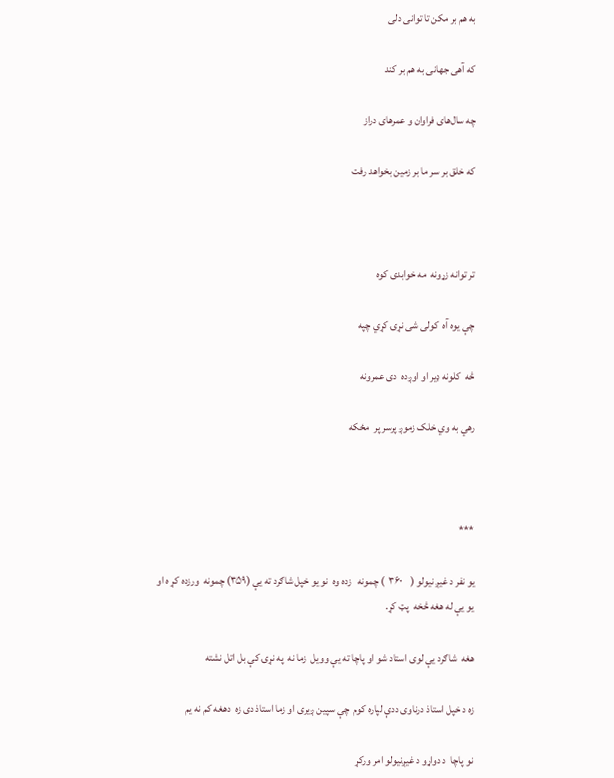به هم بر مکن تا توانی دلی

که آهی جهانی به هم بر کند

چه سال‌های فراوان و عمر‌های دراز

که خلق بر سر ما بر زمین بخواهد رفت



تر توانه زړونه  مه خوابدی کوه

چې یوه آه  کولی شی نړۍ کړي چپه

څه  کلونه ډیر او اوږده  دی عمرونه

رهي به وي خلک زموږ پرسر پر  مځکه



***

یو نفر د غیږ نیولو (    ۳۶۰  ) چمونه   زده وه  نو یو خپل شاګرد ته يې (۳۵۹) چمونه  ورزده کړ ه او یو یې له هغه څخه  پټ کړ.

هغه  شاګرد يې لوی استاد شو او پاچا ته يې وویل  زما نه  په نړۍ کې بل اتل نشته

زه د خپل استاذ درناوی ددې لپاره کوم  چې سپین ږیری او زما استاذ دی زه  دهغه کم نه یم

نو پاچا  د دواړو د غیږنیولو امر ورکړ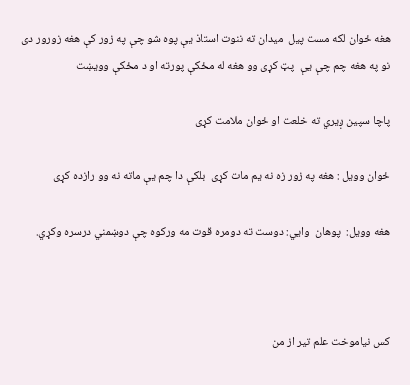هغه ځوان لکه مست پيل  میدان ته ننوت استاذ يې پوه شو چې په زور کې هغه زورور دی نو په هغه چم چې يې  پټ کړی وو هغه له مځکې پورته او د مځکې وویښت

پاچا سپین ږیري ته خلعت او ځوان ملامت کړی

ځوان وویل : هغه په زور زه نه یم مات کړی  بلکې دا چم يې ماته نه وو رازده کړی

هغه وویل:  پوهان  وایي: دوست ته دومره قوت مه ورکوه چې دوښمني درسره وکړي.



کس نیاموخت علم تیر از من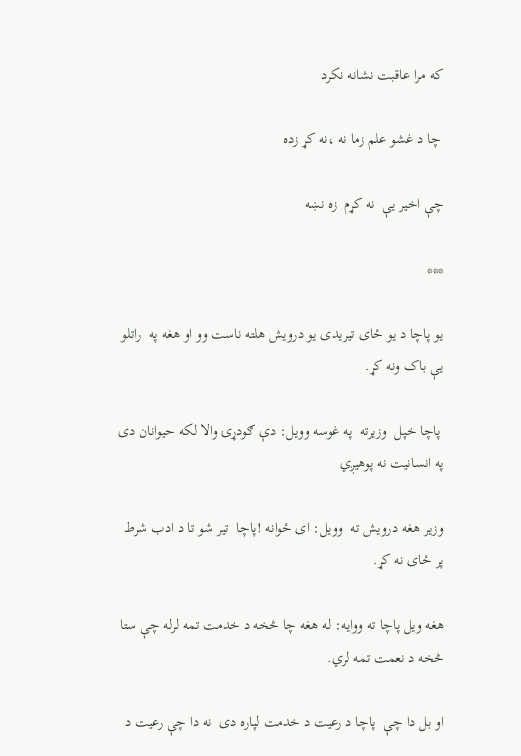که مرا عاقبت نشانه نکرد

 چا د غشو علم زما نه ،نه کړ زده

چې اخیر يې  نه کړم  زه نښه

***

یو پاچا د یو ځای تیریدی یو درویش هلته ناست وو او هغه په  راتلو يې باک ونه کړ.

 پاچا خپل  وزیرته  په غوسه وویل: دې ګودړۍ والا لکه حیوانان دی په انسانیت نه پوهیږي

وزیر هغه درویش ته  وویل: ای ځوانه !پاچا  تیر شو تا د ادب شرط پر ځای نه کړ.

هغه ویل پاچا ته ووایه: له هغه چا څخه د خدمت تمه لرله چې ستا څخه د نعمت تمه لري.

او بل دا چې  پاچا د رعیت د خدمت لپاره دی  نه دا چې رعیت د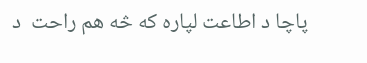پاچا د اطاعت لپاره که څه هم راحت  د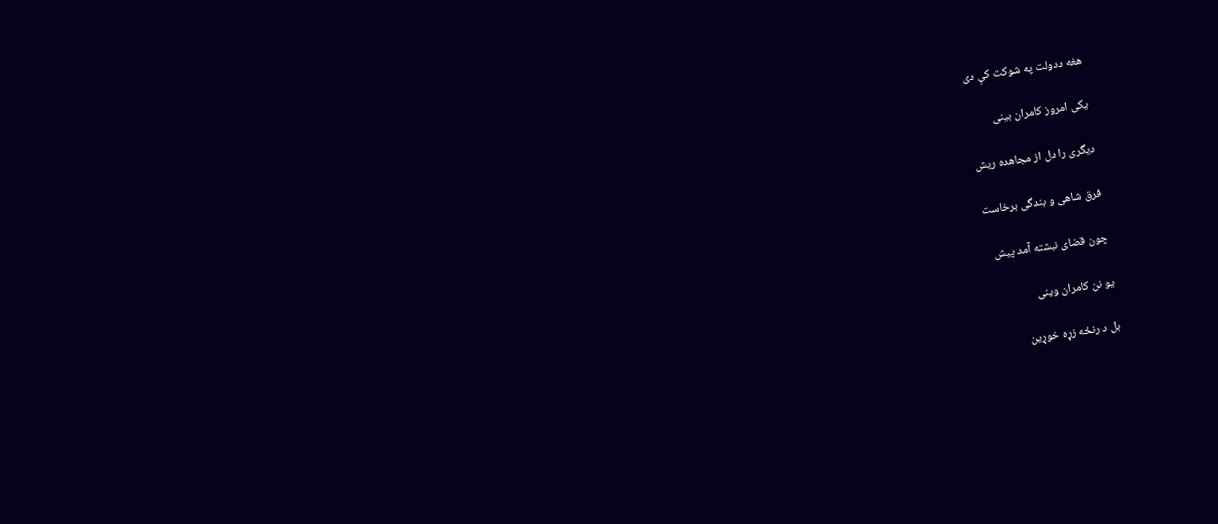هغه ددولت په شوکت کې دی

یکی امروز کامران بینی

دیگری را دل از مجاهده ریش

فرق شاهی و بندگی برخاست

چون قضای نبشته آمد پیش

یو نن کامران وینی

بل د رنځه زړه خوړین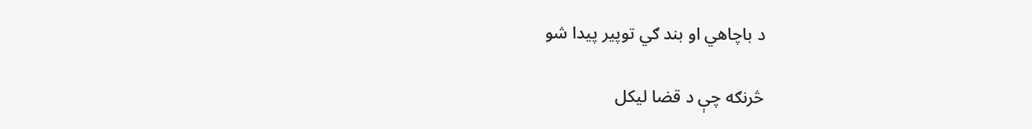د باچاهي او بند ګي توپیر پيدا شو

څرنګه چې د قضا لیکل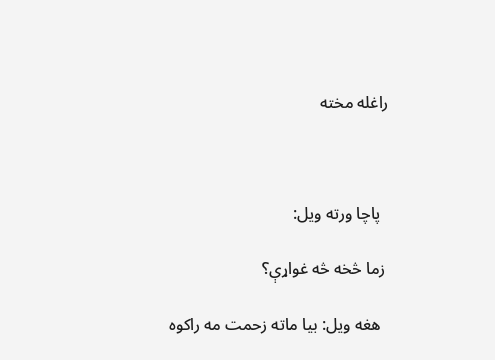راغله مخته



  پاچا ورته ویل:

 زما څخه څه غواړې؟

  هغه ویل: بیا ماته زحمت مه راکوه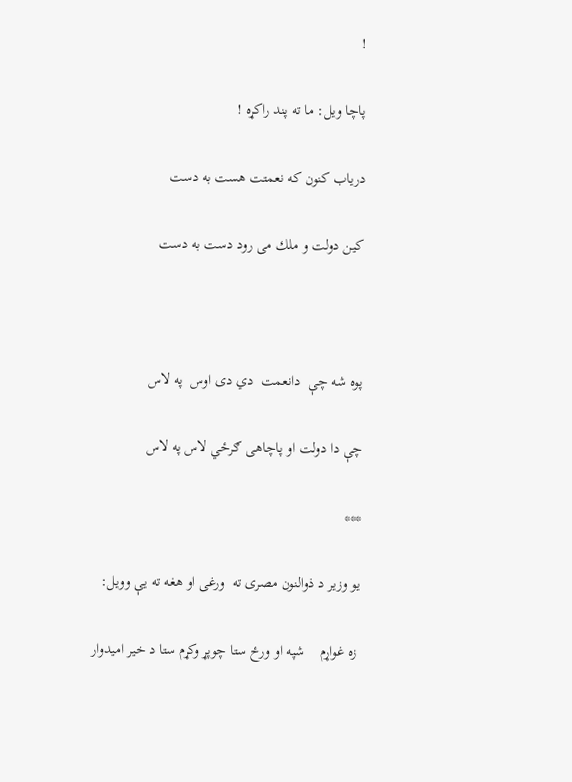!

پاچا ویل: ما ته پند راکړه !

درياب كنون كه نعمتت هست به دست

كين دولت و ملك مى رود دست به دست



پوه شه چې  دانعمت  دي دی اوس  په لاس

چې دا دولت او پاچاهی ګرځي لاس په لاس

***

یو وزیر د ذوالنون مصری ته  ورغی او هغه ته یې وویل:

 زه غواړم    شپه او ورځ ستا چوپړ وکړم ستا د خیر امیدوار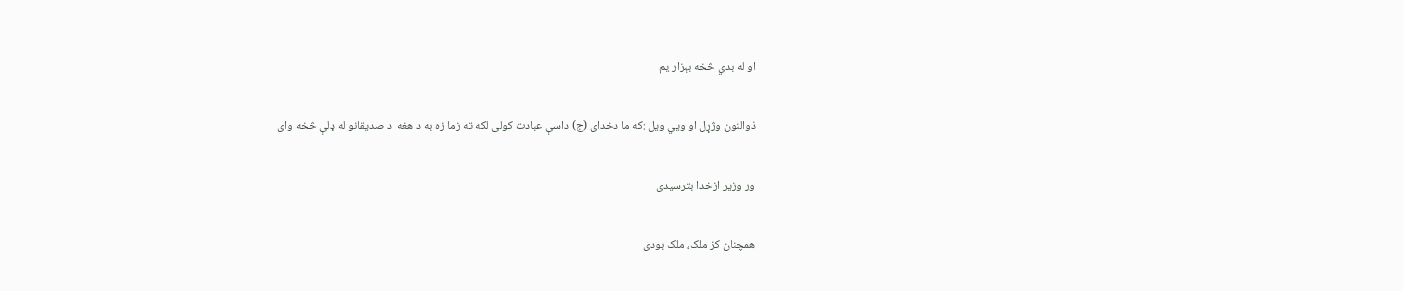او له بدي څخه بېزار یم

ذوالنون وژړل او ويي ویل :که ما دخدای (ج) داسې عبادت کولی لکه ته زما زه به د هغه  د صدیقانو له ډلې څخه وای

ور وزیر ازخدا بترسیدی

همچنان کز ملک، ملک بودی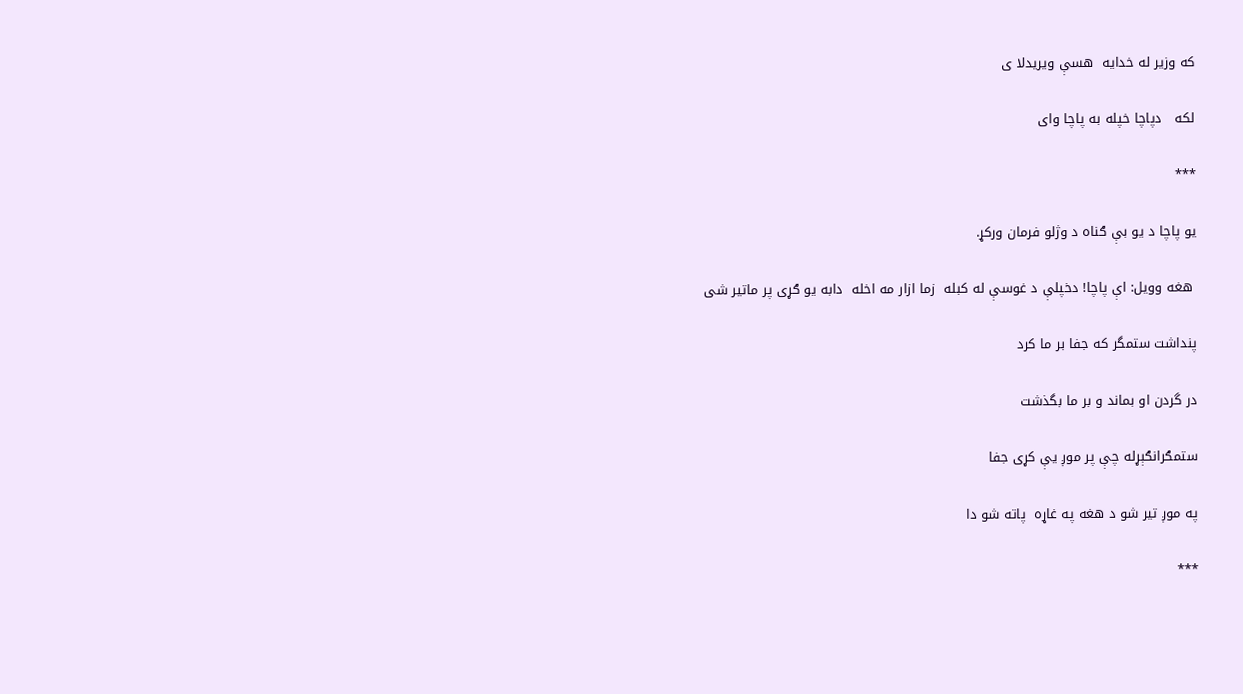که وزیر له خدایه  هسې ویریدلا ی

لکه   دپاچا خپله به پاچا وای

***

یو پاچا د یو بې ګناه د وژلو فرمان ورکړ.

 هغه وویل: اې پاچا! دخپلې د غوسې له کبله  زما ازار مه اخله  دابه یو ګړی پر ماتیر شی

پنداشت ستمگر که جفا بر ما کرد

در گردن او بماند و بر ما بگذشت

ستمګرانګېړله چې پر موږ یې کړی جفا

په موږ تیر شو د هغه په غاړه  پاته شو دا

***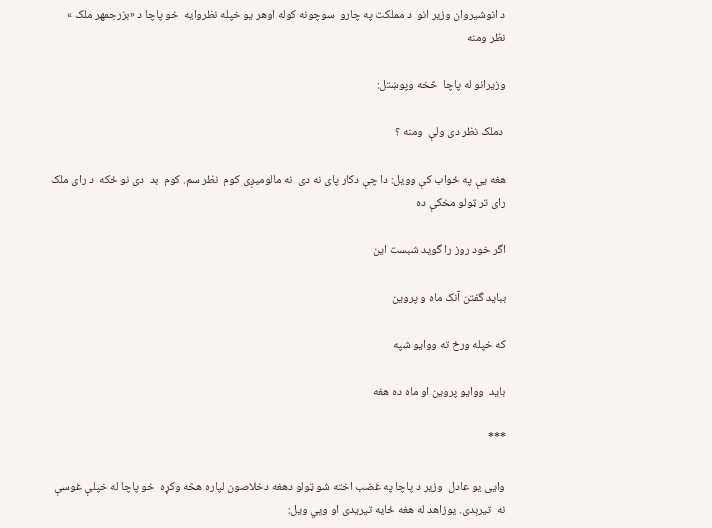د انوشیروان وزیر انو  د مملکت په چارو  سوچونه کوله اوهر یو خپله نظروایه  خو پاچا د «بزرجمهر ملک »  نظر ومنه

وزیرانو له پاچا  څخه وپوښتل:

 دملک نظر دی ولې  ومنه ؟

هغه يې په ځواب کې وویل: دا چې دکار پای نه دی  نه مالومیږی کوم  نظر سم. کوم  بد  دی نو ځکه  د رای ملک رای تر ټولو مخکې ده

اگر خود روز را گوید شبست این

بباید گفتن آنک ماه و پروین

که خپله ورځ ته ووایو شپه

باید  ووایو پروین او ماه ده هغه

***

وایی یو عادل  وزیر د پاچا په غضب اخته شو ټولو دهغه دخلاصون لپاره هڅه وکړه  خو پاچا له خپلې غوسې نه  تیرېدی. یوزاهد له هغه ځایه تیریدی او ويي ویل: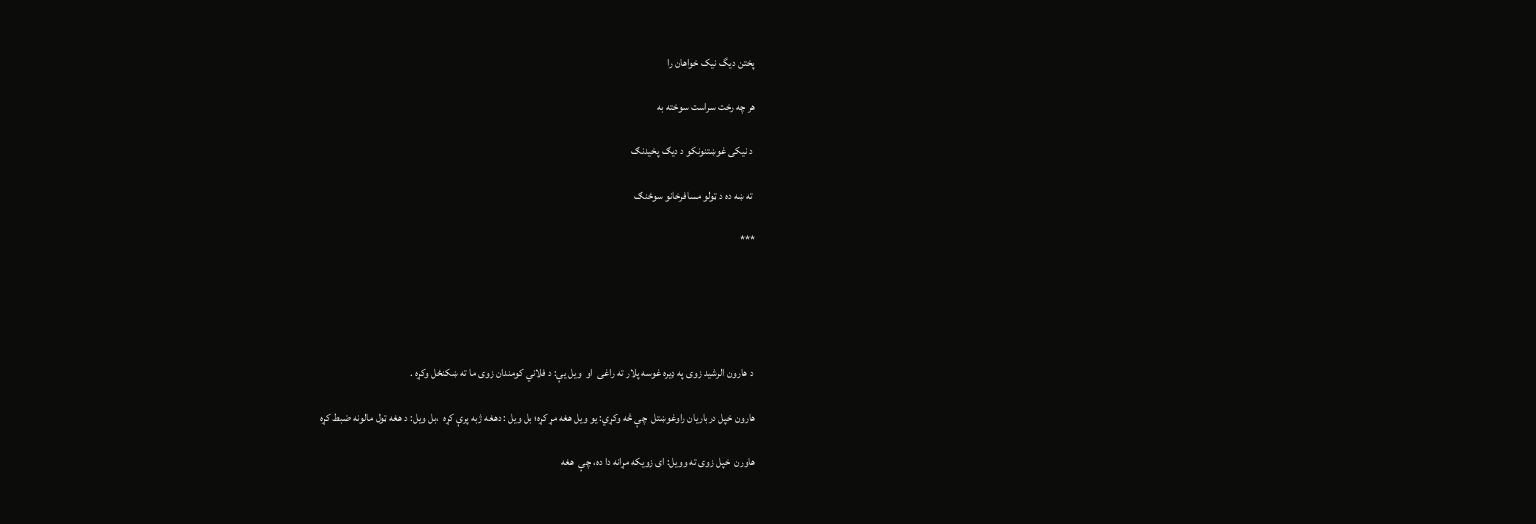پختن دیگ نیک خواهان را

هر چه رخت سراست سوخته به

 د نیکی غوښتنونکو د دیګ پخیدنګ

 ته ښه ده د ټولو مسافرخانو سوځنګ

***





 د هارون الرشید زوی په ډیره غوسه پلار ته راغی  او  ویل يې: د فلاني کومندان زوی ما ته ښکنځل وکړه .

هارون خپل درباریان راوغوښتل  چې څه وکړي: یو ویل هغه مړ کړه؛ بل ویل : دهغه ژبه پرې کړه  ،بل ویل: د هغه ټول مالونه ضبط کړه

هاورن  خپل زوی ته وویل: ای زویکه مړانه دا ده، چې  هغه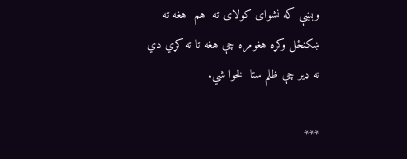وبښې که نشوای کولای ته  هم  هغه ته ښکنځل وکړه هغومره چې هغه تا ته کړي دي نه ډير چې ظلم ستا  لخوا شي.

***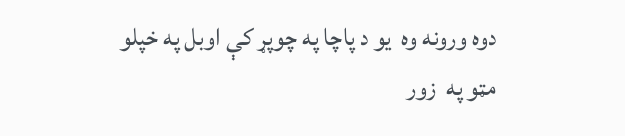دوه ورونه وه  یو د پاچا په چوپړ کې اوبل په خپلو  مټو په  زور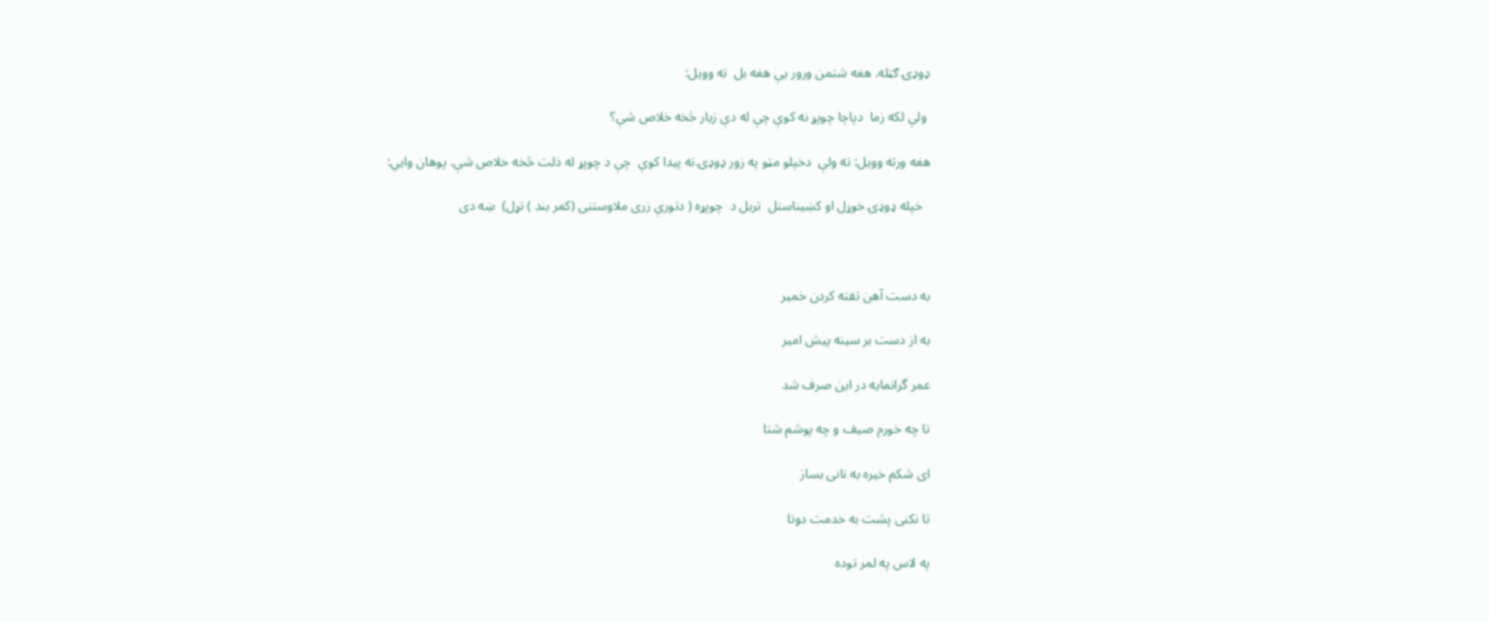ډوډۍ ګټله. هغه شتمن ورور يې هغه بل  ته وویل:

 ولې لکه زما  دپاچا چوپړ نه کوې چې له دې زیار څخه خلاص شې؟

هغه ورته وویل: ته ولې  دخپلو مټو په زور ډوډۍ نه پیدا کوې  چې د چوپړ له ذلت څخه خلاص شې. پوهان وایي:

  خپله ډوډۍ خوړل او کښیناستل  تربل د  چوپړه ( دتورې زری ملاوستنی (کمر بند ) تړل)  ښه دی



به دست آهن تفته کردن خمیر

به از دست بر سینه پیش امیر

عمر گرانمايه در اين صرف شد

تا چه خورم صيف و چه پوشم شتا

ای شکم خیره به نانی بساز

تا نکنی پشت به خدمت دوتا

په لاس په لمر توده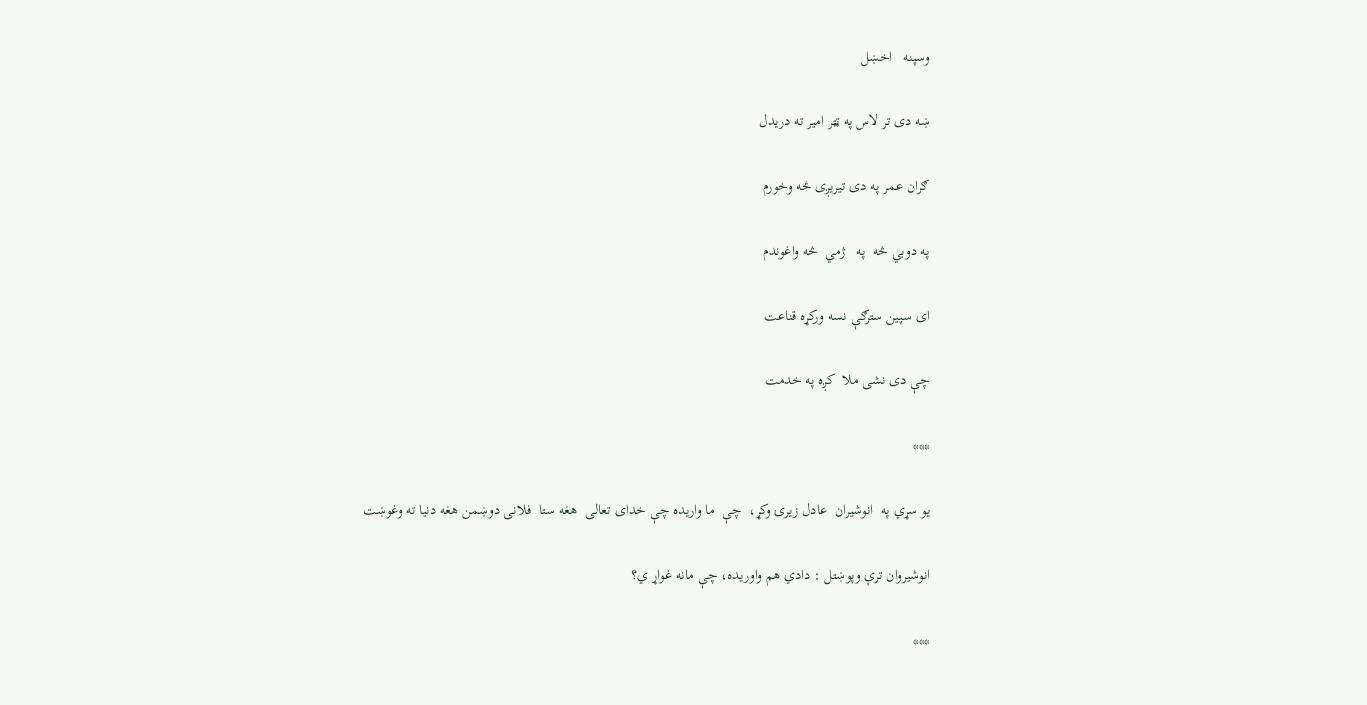وسپنه   اخښل

ښه دی تر لاس په ټټر امیر ته دریدل

ګران عمر په دی تیریږی څه وخورم

په دوبي څه  په   ژمي  څه واغوندم

ای سپين سترګې نسه ورکړه قناعت

چې دی نشی ملا  کږه په خدمت

***

یو سړي په  انوشیران  عادل زیرۍ وکړ،  چې  ما واریده چې خدای تعالی  هغه ستا  فلانی دوښمن هغه دنیا ته وغوښت

انوشیروان ترې وپوښتل : دادي هم واوریده، چې مانه غواړ ي؟

***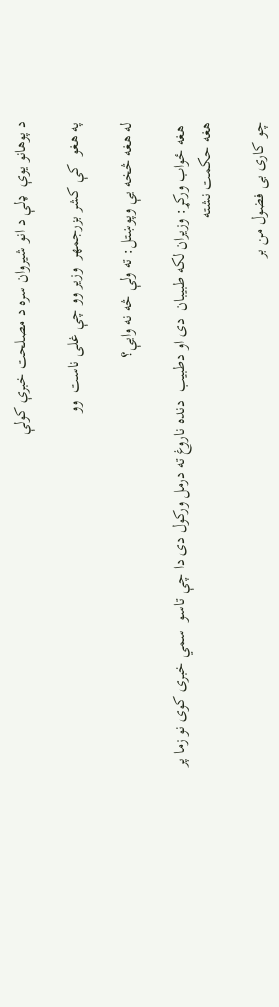د پوهانو یوې  ډلې د انو شیروان سره د مصلحت خبرې کولې

په هغو  کې کشر بزرجمهر  وزیر وو چې غلی ناست  وو

له هغه څخه يې وپوښتل: ته ولې څه نه وایې؟

 هغه ځواب ورکړ: وزیران لکه طبیبان  دی او دطبیب  دنده ناروغ ته درمل ورکول دی دا چې تاسو  سمي خبری کوی نو زما پر هغه حکمت نشته

چو كارى بى فضول من بر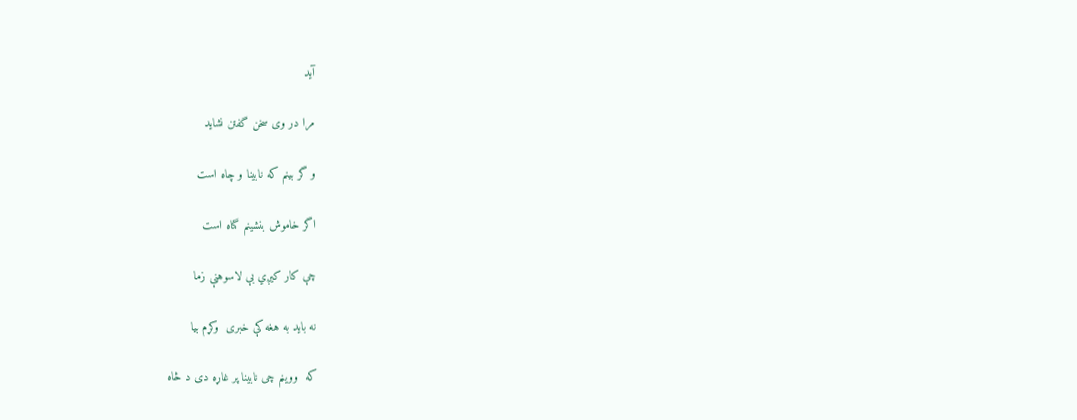آيد

مرا در وى سخن گفتن نشايد

و گر بینم که نابینا و چاه است

اگر خاموش بنشینم گناه است

چې کار کیږي بې لاسوهنې زما

نه باید به هغه کې خبری  وکړم بیا

که  ووینم چی نابینا پر غاړه دی د څاه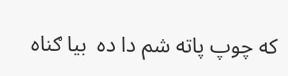که چوپ پاته شم دا ده  بیا ګناه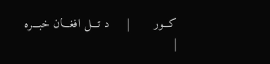كـــور       |     د تـــل افغـــان خبـــره    |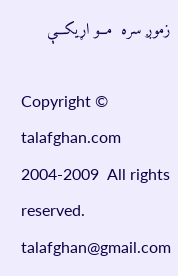زموږ سره  مــو اړيكـــې

Copyright ©  talafghan.com 2004-2009  All rights reserved. talafghan@gmail.com